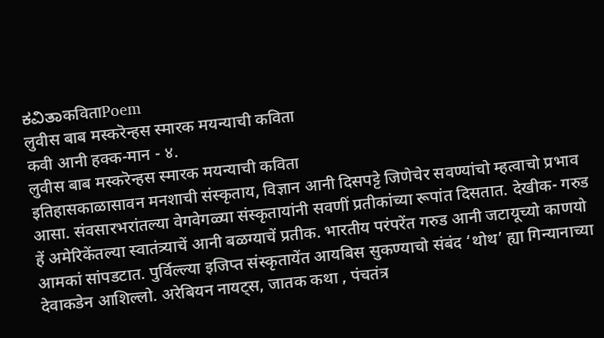ಕವಿತಾकविताPoem
लुवीस बाब मस्करॆन्हस स्मारक मयन्याची कविता
कवी आनी हक्क-मान - ४.
लुवीस बाब मस्करॆन्हस स्मारक मयन्याची कविता
इतिहासकाळासावन मनशाची संस्कृताय, विज्ञान आनी दिसपट्टे जिणेचेर सवण्यांचो म्हत्वाचो प्रभाव आसा. संवसारभरांतल्या वेगवेगळ्या संस्कृतायांनी सवणीं प्रतीकांच्या रूपांत दिसतात. देखीक- गरुड हें अमेरिकेंतल्या स्वातंत्र्याचें आनी बळग्याचें प्रतीक. भारतीय परंपरेंत गरुड आनी जटायूच्यो काणयो आमकां सांपडटात. पुर्विल्ल्या इजिप्त संस्कृतायेंत आयबिस सुकण्याचो संबंद ‘थोथ’ ह्या गिन्यानाच्या देवाकडेन आशिल्लो. अरेबियन नायट्स, जातक कथा , पंचतंत्र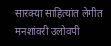सारक्या साहित्यांत लेगीत मनशांवरी उलोवपी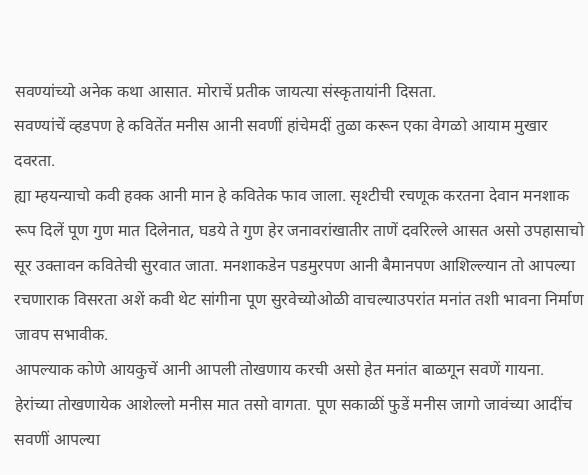सवण्यांच्यो अनेक कथा आसात. मोराचें प्रतीक जायत्या संस्कृतायांनी दिसता.
सवण्यांचें व्हडपण हे कवितेंत मनीस आनी सवणीं हांचेमदीं तुळा करून एका वेगळो आयाम मुखार दवरता.
ह्या म्हयन्याचो कवी हक्क आनी मान हे कवितेक फाव जाला. सृश्टीची रचणूक करतना देवान मनशाक रूप दिलें पूण गुण मात दिलेनात, घडये ते गुण हेर जनावरांखातीर ताणें दवरिल्ले आसत असो उपहासाचो सूर उक्तावन कवितेची सुरवात जाता. मनशाकडेन पडमुरपण आनी बैमानपण आशिल्ल्यान तो आपल्या रचणाराक विसरता अशें कवी थेट सांगीना पूण सुरवेच्योओळी वाचल्याउपरांत मनांत तशी भावना निर्माण जावप सभावीक.
आपल्याक कोणे आयकुचें आनी आपली तोखणाय करची असो हेत मनांत बाळगून सवणें गायना. हेरांच्या तोखणायेक आशेल्लो मनीस मात तसो वागता. पूण सकाळीं फुडें मनीस जागो जावंच्या आदींच सवणीं आपल्या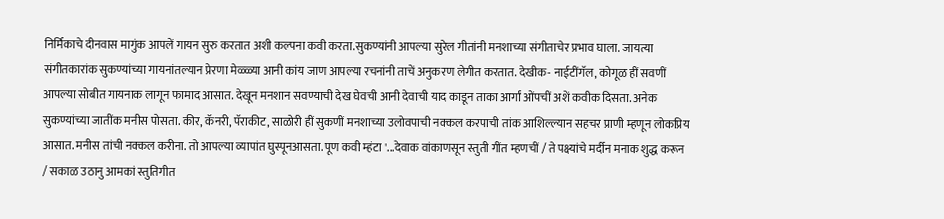निर्मिकाचे दीनवास मागुंक आपलें गायन सुरु करतात अशी कल्पना कवी करता.सुकण्यांनी आपल्या सुरेल गीतांनी मनशाच्या संगीताचेर प्रभाव घाला. जायत्या संगीतकारांक सुकण्यांच्या गायनांतल्यान प्रेरणा मेळ्ळ्या आनी कांय जाण आपल्या रचनांनी ताचें अनुकरण लेगीत करतात. देखीक- नाईटींगॅल, कोगूळ हीं सवणीं आपल्या सोबीत गायनाक लागून फामाद आसात. देखून मनशान सवण्याची देख घेवची आनी देवाची याद काडून ताका आर्गां ओंपचीं अशें कवीक दिसता. अनेक सुकण्यांच्या जातींक मनीस पोसता. कीर, कॅनरी, पॅराकीट, साळोरी हीं सुकणीं मनशाच्या उलोवपाची नक्कल करपाची तांक आशिल्ल्यान सहचर प्राणी म्हणून लोकप्रिय आसात. मनीस तांची नक्कल करीना. तो आपल्या व्यापांत घुस्पूनआसता. पूण कवी म्हंटा '...देवाक वांकाणसून स्तुती गींत म्हणचीं / ते पक्ष्यांचे मर्दीन मनाक शुद्ध करून / सकाळ उठानु आमकां स्तुतिगीत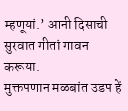म्हणूयां.’ आनी दिसाची सुरवात गीतां गावन करूया.
मुक्तपणान मळबांत उडप हें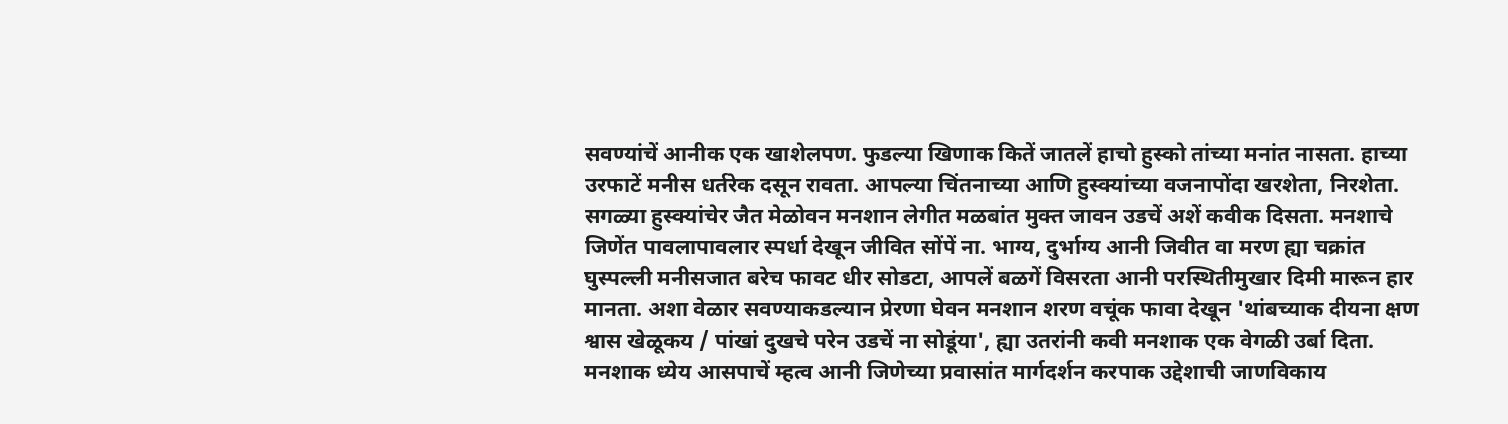सवण्यांचें आनीक एक खाशेलपण. फुडल्या खिणाक कितें जातलें हाचो हुस्को तांच्या मनांत नासता. हाच्या उरफाटें मनीस धर्तरेक दसून रावता. आपल्या चिंतनाच्या आणि हुस्क्यांच्या वजनापोंदा खरशेता, निरशेता. सगळ्या हुस्क्यांचेर जैत मेळोवन मनशान लेगीत मळबांत मुक्त जावन उडचें अशें कवीक दिसता. मनशाचे जिणेंत पावलापावलार स्पर्धा देखून जीवित सोंपें ना. भाग्य, दुर्भाग्य आनी जिवीत वा मरण ह्या चक्रांत घुस्पल्ली मनीसजात बरेच फावट धीर सोडटा, आपलें बळगें विसरता आनी परस्थितीमुखार दिमी मारून हार मानता. अशा वेळार सवण्याकडल्यान प्रेरणा घेवन मनशान शरण वचूंक फावा देखून 'थांबच्याक दीयना क्षण श्वास खेळूकय / पांखां दुखचे परेन उडचें ना सोडूंया', ह्या उतरांनी कवी मनशाक एक वेगळी उर्बा दिता. मनशाक ध्येय आसपाचें म्हत्व आनी जिणेच्या प्रवासांत मार्गदर्शन करपाक उद्देशाची जाणविकाय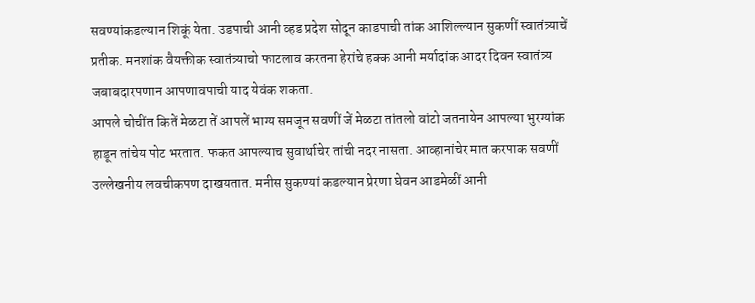सवण्यांकडल्यान शिकूं येता. उडपाची आनी व्हड प्रदेश सोदून काडपाची तांक आशिल्ल्यान सुकणीं स्वातंत्र्याचें प्रतीक. मनशांक वैयक्तीक स्वातंत्र्याचो फाटलाव करतना हेरांचे हक्क आनी मर्यादांक आदर दिवन स्वातंत्र्य जबाबदारपणान आपणावपाची याद येवंक शकता.
आपले चोचींत कितें मेळटा तें आपलें भाग्य समजून सवणीं जें मेळटा तांतलो वांटो जतनायेन आपल्या भुरग्यांक हाडून तांचेय पोट भरतात. फकत आपल्याच सुवार्थाचेर तांची नदर नासता. आव्हानांचेर मात करपाक सवणीं उल्लेखनीय लवचीकपण दाखयतात. मनीस सुकण्यां कडल्यान प्रेरणा घेवन आडमेळीं आनी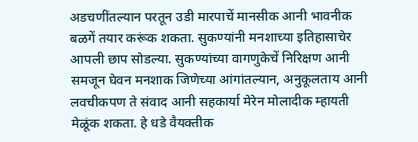अडचणींतल्यान परतून उडी मारपाचें मानसीक आनी भावनीक बळगें तयार करूंक शकता. सुकण्यांनी मनशाच्या इतिहासाचेर आपली छाप सोडल्या. सुकण्यांच्या वागणुकेचें निरिक्षण आनी समजून घेवन मनशाक जिणेच्या आंगांतल्यान, अनुकूलताय आनी लवचीकपण ते संवाद आनी सहकार्या मेरेन मोलादीक म्हायती मेळूंक शकता. हे धडे वैयक्तीक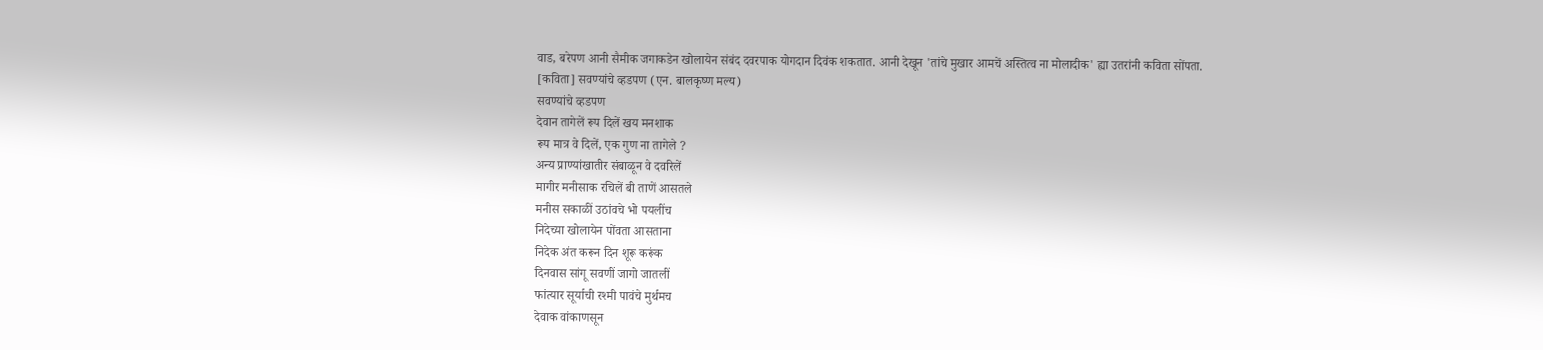वाड, बरेपण आनी सैमीक जगाकडेन खोलायेन संबंद दवरपाक योगदान दिवंक शकतात. आनी देखून 'तांचे मुखार आमचें अस्तित्व ना मोलादीक' ह्या उतरांनी कविता सोंपता.
[कविता] सवण्यांचे व्हडपण (एन. बालकृष्ण मल्य)
सवण्यांचे व्हडपण
देवान तागेलें रूप दिलें खय मनशाक
रूप मात्र वे दिलें, एक गुण ना तागेले ?
अन्य प्राण्यांखातीर संबाळून वे दवरिलें
मागीर मनीसाक रचिलें बी ताणें आसतले
मनीस सकाळीं उठांवचे भो पयलींच
निदेच्या खोलायेन पोंवता आसताना
निदेक अंत करून दिन शूरू करूंक
दिनवास सांगू सवणीं जागो जातलीं
फांत्यार सूर्याची रश्मी पावंचे मुर्थमच
देवाक वांकाणसून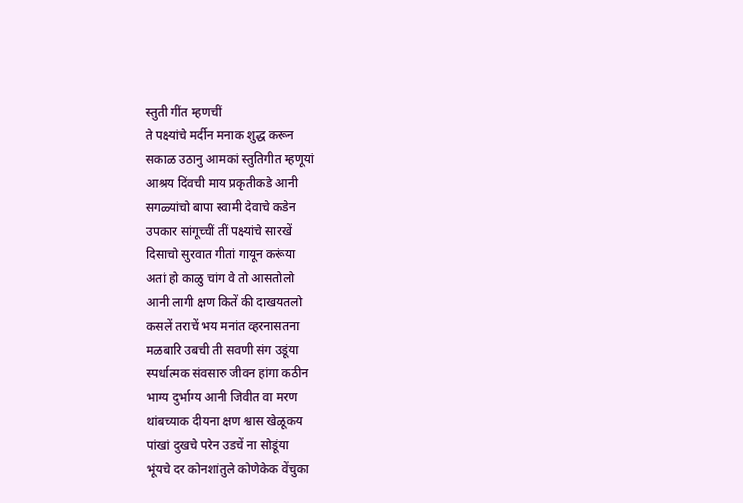स्तुती गींत म्हणचीं
ते पक्ष्यांचे मर्दीन मनाक शुद्ध करून
सकाळ उठानु आमकां स्तुतिगीत म्हणूयां
आश्रय दिंवची माय प्रकृतीकडे आनी
सगळ्यांचो बापा स्वामी देवाचे कडेन
उपकार सांगूच्चीं तीं पक्ष्यांचे सारखें
दिसाचो सुरवात गीतां गायून करूंया
अतां हो काळु चांग वे तो आसतोलो
आनी लागी क्षण कितें की दाखयतलो
कसलें तराचें भय मनांत व्हरनासतना
मळबारि उबची ती सवणी संग उडूंया
स्पर्धात्मक संवसारु जीवन हांगा कठीन
भाग्य दुर्भाग्य आनी जिवीत वा मरण
थांबच्याक दीयना क्षण श्वास खेळूकय
पांखां दुखचे परेन उडचें ना सोडूंया
भूंयचे दर कोनशांतुले कोणेकेक वेंचुका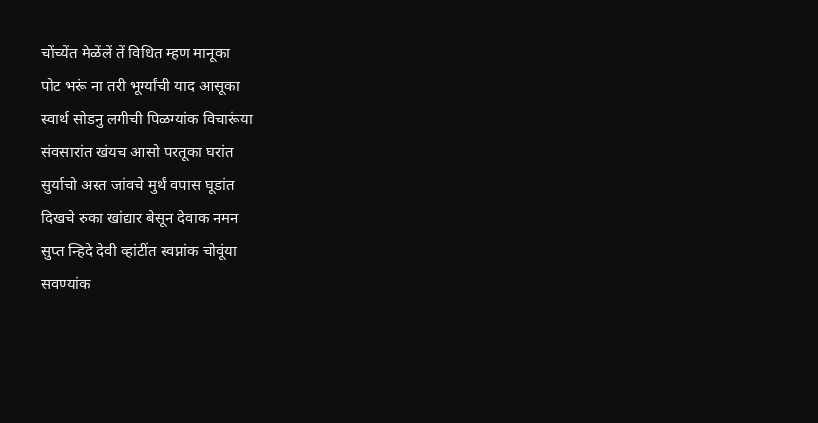चोंच्येंत मेळेंलें तें विधित म्हण मानूका
पोट भरूं ना तरी भूर्ग्यांची याद आसूका
स्वार्थ सोडनु लगीची पिळग्यांक विचारूंया
संवसारांत खंयच आसो परतूका घरांत
सुर्याचो अस्त जांवचे मुर्थं वपास घूडांत
दिखचे रुका खांद्यार बेसून देवाक नमन
सुप्त न्हिदे देवी व्हांटींत स्वप्नांक चोवूंया
सवण्यांक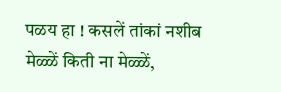पळय हा ! कसलें तांकां नशीब
मेळ्ळें किती ना मेळ्ळें,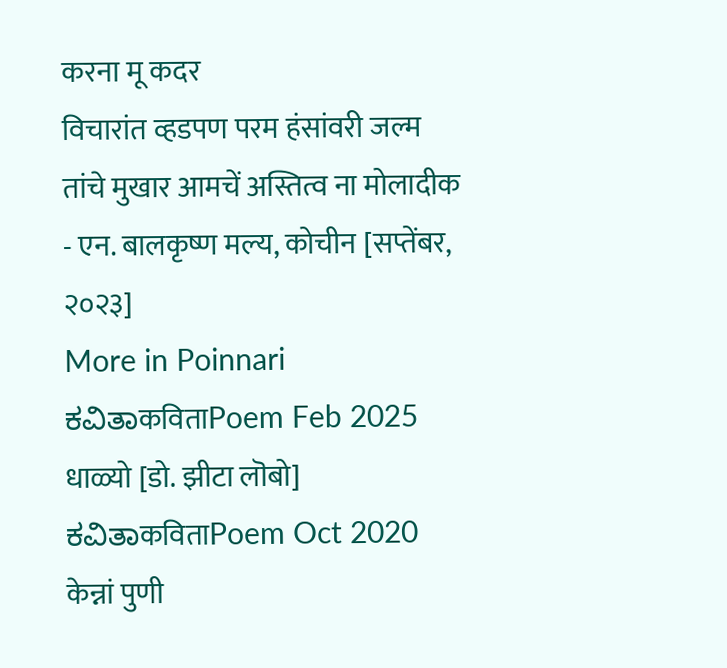करना मू कदर
विचारांत व्हडपण परम हंसांवरी जल्म
तांचे मुखार आमचें अस्तित्व ना मोलादीक
- एन. बालकृष्ण मल्य, कोचीन [सप्तेंबर, २०२३]
More in Poinnari
ಕವಿತಾकविताPoem Feb 2025
धाळ्यो [डो. झीटा लॊबो]
ಕವಿತಾकविताPoem Oct 2020
केन्नां पुणी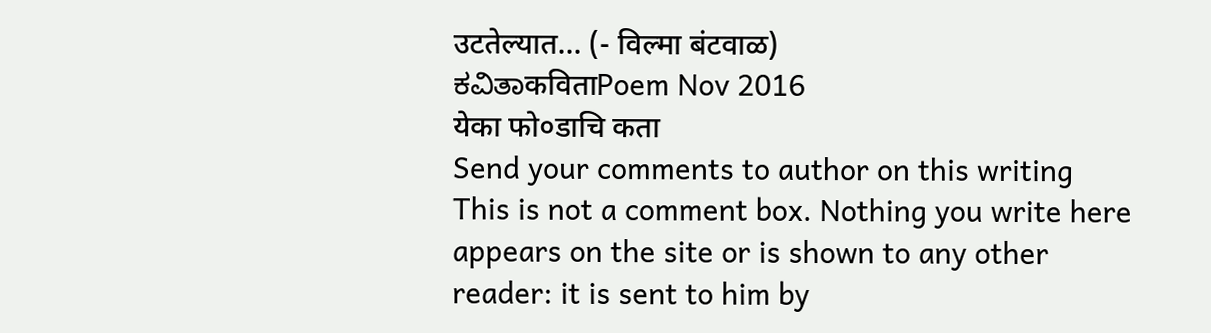उटतेल्यात... (- विल्मा बंटवाळ)
ಕವಿತಾकविताPoem Nov 2016
येका फो०डाचि कता
Send your comments to author on this writing
This is not a comment box. Nothing you write here appears on the site or is shown to any other reader: it is sent to him by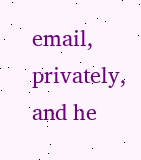email, privately, and he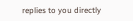replies to you directly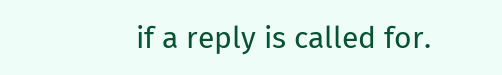if a reply is called for.